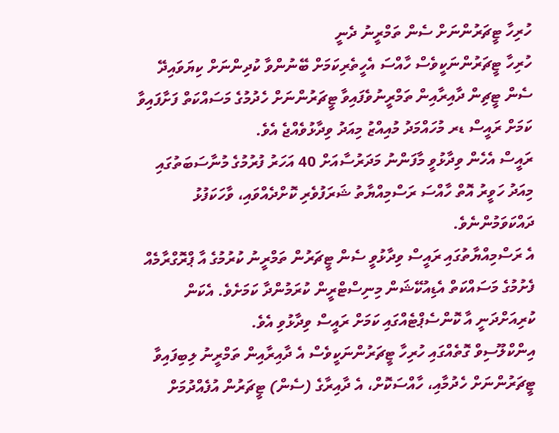ހުރިހާ ޓީޗަރުންނަށް ސެން ތަމްރީނު ދެނީ
ހުރިހާ ޓީޗަރުންނަކީވެސް ހާއްސަ އެހީތެރިކަމަށް ބޭނުންވާ ކުދިންނަށް ކިޔަވައިދޭ ސެން ޓީޗިން ދާއިރާއިން ތަމްރީނުވެފައިވާ ޓީޗަރުންނަށް ހެދުމުގެ މަސައްކަތް ފަށާފައިވާ ކަމަށް ރައީސް ޑރ މުހައްމަދު މުއިއްޒު މިއަދު ވިދާޅުވެއްޖެ އެވެ.
ރައީސް އެހެން ވިދާޅުވީ މާފަންނު މަދަރުސާއަށް 40 އަހަރު ފުރުމުގެ މުނާސަބަތުގައި މިއަދު ހަވީރު އޮތް ހާއްސަ ރަސްމިއްޔާތު ޝަރަފުވެރި ކޮށްދެއްވައި، ވާހަކަފުޅު ދައްކަވަމުންނެވެ.
އެ ރަސްމިއްޔާތުގައި ރައީސް ވިދާޅުވީ ސެން ޓީޗަރުން ތަމްރީނު ކުރުމުގެ އާ ޕްރޮގްރާމެއް ފެށުމުގެ މަސައްކަތް އެޑިއުކޭޝަން މިނިސްޓްރީން ކުރަމުންދާ ކަމަށެވެ. އެކަން ކުރިއަށްދަނީ އާ ކޮންސެޕްޓެއްގައި ކަމަށް ރައީސް ވިދާޅުވި އެވެ.
އިންކްލޫސިވް ގޮތެއްގައި ހުރިހާ ޓީޗަރުންނަކީވެސް އެ ދާއިރާއިން ތަމްރީނު ލިބިފައިވާ ޓީޗަރުންނަށް ހެދުމާއި، ހާއްސަކޮށް، އެ ދާއިރާގެ (ސެން) ޓީޗަރުން އުފެއްދުމަށް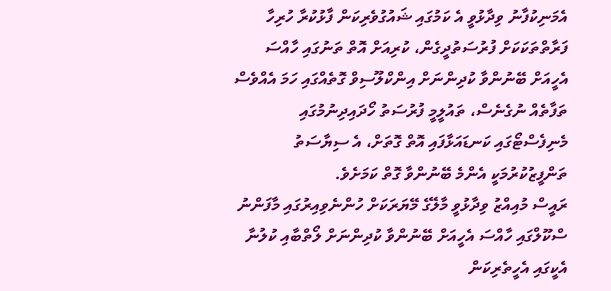އެމަނިކުފާނު ވިދާޅުވީ އެ ކަމުގައި ޝައުގުވެރިކަން ފާޅުކުރާ ހުރިހާ ފަރާތްތަކަކަށް ފުރުސަތުދީގެން، ކުރިއަށް އޮތް ތަނުގައި ހާއްސަ އެހީއަށް ބޭނުންވާ ކުދިންނަށް އިންކްލޫސިވް ގޮތެއްގައި ހަމަ އެއްވެސް ތަފާތެއް ނުގެނެސް، ތައުލީމީ ފުރުސަތު ހޯދައިދިނުމުގައި މެނިފެސްޓޯގައި ކަނޑައަޅާފައި އޮތް ގޮތަށް، އެ ސިޔާސަތު ތަންފީޒުކުރުމަކީ އެންމެ ބޭނުންވާ ގޮތް ކަމަށެވެ.
ރައީސް މުއިއްޒު ވިދާޅުވީ މާލޭގެ މޭޔަރަކަށް ހުންނެވިއިރުގައި މާފަންނު ސްކޫލްގައި ހާއްސަ އެހީއަށް ބޭނުންވާ ކުދިންނަށް ލޯތްބާއި ކުލުނާ އެކީގައި އެހީތެރިކަން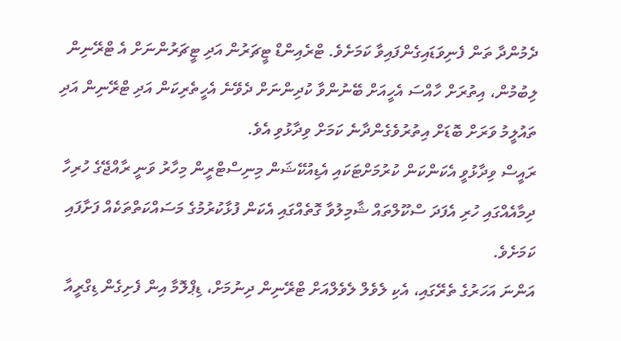ދެމުންދާ ތަން ފެނިވަޑައިގެންފައިވާ ކަމަށެވެ. ޓްރެއިންޑް ޓީޗަރުން އަދި ޓީޗަރުންނަށް އެ ޓްރޭނިން ލިބުމުން، އިތުރަށް ހާއްސަ އެހީއަށް ބޭނުންވާ ކުދިންނަށް ދެވޭނެ އެހީތެރިކަން އަދި ޓްރޭނިން އަދި ތައުލީމު ވަރަށް ބޮޑަށް އިތުރުވެގެންދާނެ ކަމަށް ވިދާޅުވި އެވެ.
ރައީސް ވިދާޅުވީ އެކަންކަން ކުރުމަށްޓަކައި އެޑިއުކޭޝަން މިނިސްޓްރީން މިހާރު ވަނީ ރާއްޖޭގެ ހުރިހާ ދިމާއެއްގައި ހުރި އެފަދަ ސްކޫލްތައް ޝާމިލުވާ ގޮތެއްގައި އެކަން ފުޅާކުރުމުގެ މަސައްކަތްތަކެއް ފަށާފައި ކަމަށެވެ.
އަންނަ އަހަރުގެ ތެރޭގައި، އެކި ލެވެލް ލެވެލްއަށް ޓްރޭނިން ދިނުމަށް، ޑިޕްލޮމާ އިން ފެށިގެން ޑިގްރީއާ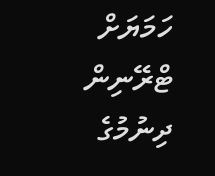ހަމަޔަށް ޓްރޭނިން ދިނުމުގެ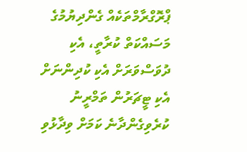ޕްރޮގްރާމްތަކެއް ގެންދިޔުމުގެ މަސައްކަތް ކުރާތީ، އެކި ދުވަސްވަރަށް އެކި ކުދިންނަށް އެކި ޓީޗަރުން ތަމްރީނު ކުރެވިގެންދާނެ ކަމަށް ވިދާޅުވި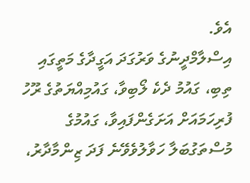އެވެ.
އިސްލާމްދީނުގެ ވަރުގަދަ އަގީދާގެ މަތީގައި ތިބި، ގައުމު ދެކެ ލޯބިވާ، ގައުމިއްޔަތުގެ ރޫހު ފުރިހަމައަށް އަށަގެންފައިވާ، ގައުމުގެ މުސްތަގުބަލާ ހަވާލުވެވޭނެ ފަދަ ޒިންމާދާރު،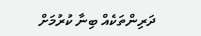ދަރިންތަކެއް ބިނާ ކުރުމަށް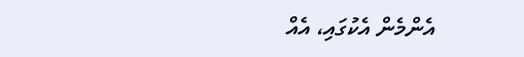އެންމެން އެކުގައި، އެއް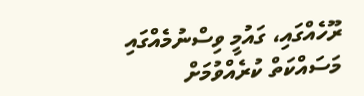ރޫހެއްގައި، ގައުމީ ވިސްނުމެއްގައި މަސައްކަތް ކުރެއްވުމަށް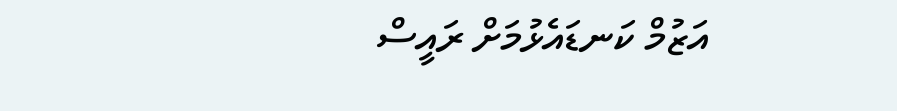އަޒުމް ކަނޑައެޅުމަށް ރައީސް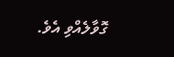ގޮވާލެއްވި އެވެ.